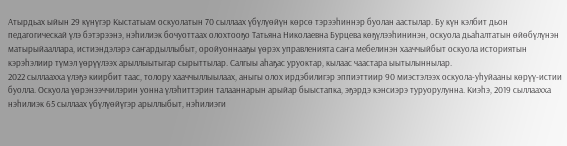Атырдьах ыйын 29 күнүгэр Кыстатыам оскуолатын 70 сыллаах үбүлүөйүн көрсө тэрээһиннэр буолан аастылар. Бу күн кэлбит дьон педагогическай үлэ бэтэрээнэ, нэһилиэк бочуоттаах олохтооҕо Татьяна Николаевна Бурцева көҕүлээһининэн, оскуола дьаһалтатын өйөбүлүнэн матырыйааллара, истиэндэлэрэ саҥардыллыбыт, оройуоннааҕы үөрэх управленията саҥа мебелинэн хааччыйбыт оскуола историятын кэрэһэлиир түмэл үөрүүлээх арыллыытыгар сырыттылар. Салгыы аһаҕас уруоктар, кылаас чаастара ыытылыннылар.
2022 сыллаахха үлэҕэ киирбит таас, толору хааччыллыылаах, аныгы олох ирдэбилигэр эппиэттиир 90 миэстэлээх оскуола-уһуйааны көрүү-истии буолла. Оскуола үөрэнээччилэрин уонна үлэһиттэрин талааннарын арыйар быыстапка, эҕэрдэ кэнсиэрэ туруорулунна. Киэһэ, 2019 сыллаахха нэһилиэк 65 сыллаах үбүлүөйүгэр арыллыбыт, нэһилиэги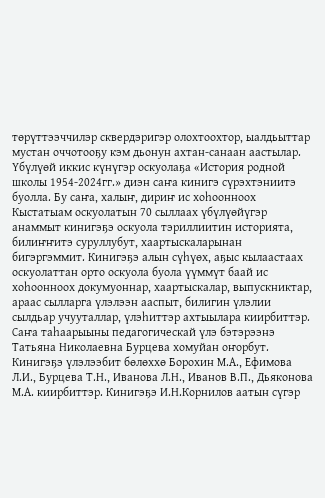төрүттээччилэр сквердэригэр олохтоохтор, ыалдьыттар мустан оччотооҕу кэм дьонун ахтан-санаан аастылар.
Үбүлүөй иккис күнүгэр оскуолаҕа «История родной школы 1954-2024гг.» диэн саҥа кинигэ сүрэхтэниитэ буолла. Бу саҥа, халыҥ, дириҥ ис хоһоонноох Кыстатыам оскуолатын 70 сыллаах үбүлүөйүгэр анаммыт кинигэҕэ оскуола тэриллиитин историята, билиҥҥитэ суруллубут, хаартыскаларынан бигэргэммит. Кинигэҕэ алын сүһүөх, аҕыс кылаастаах оскуолаттан орто оскуола буола үүммүт баай ис хоһоонноох докумуоннар, хаартыскалар, выпускниктар, араас сылларга үлэлээн ааспыт, билигин үлэлии сылдьар учууталлар, үлэһиттэр ахтыылара киирбиттэр. Саҥа таһаарыыны педагогическай үлэ бэтэрээнэ Татьяна Николаевна Бурцева хомуйан оҥорбут. Кинигэҕэ үлэлээбит бөлөххө Борохин М.А., Ефимова Л.И., Бурцева Т.Н., Иванова Л.Н., Иванов В.П., Дьяконова М.А. киирбиттэр. Кинигэҕэ И.Н.Корнилов аатын сүгэр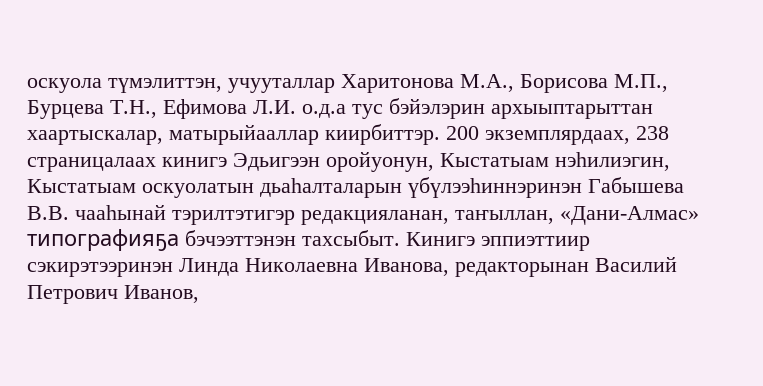оскуола түмэлиттэн, учууталлар Харитонова М.А., Борисова М.П., Бурцева Т.Н., Ефимова Л.И. о.д.а тус бэйэлэрин архыыптарыттан хаартыскалар, матырыйааллар киирбиттэр. 200 экземплярдаах, 238 страницалаах кинигэ Эдьигээн оройуонун, Кыстатыам нэһилиэгин, Кыстатыам оскуолатын дьаһалталарын үбүлээһиннэринэн Габышева В.В. чааһынай тэрилтэтигэр редакцияланан, таҥыллан, «Дани-Алмас» типографияҕа бэчээттэнэн тахсыбыт. Кинигэ эппиэттиир сэкирэтээринэн Линда Николаевна Иванова, редакторынан Василий Петрович Иванов,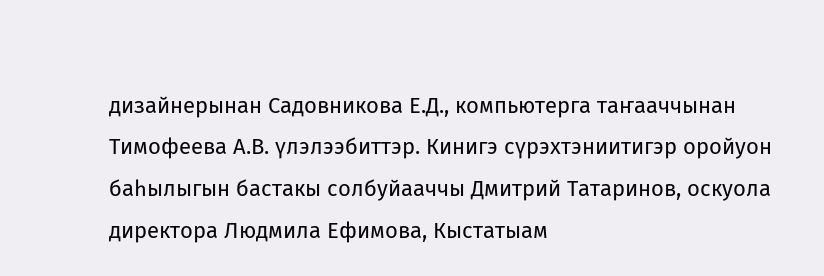дизайнерынан Садовникова Е.Д., компьютерга таҥааччынан Тимофеева А.В. үлэлээбиттэр. Кинигэ сүрэхтэниитигэр оройуон баһылыгын бастакы солбуйааччы Дмитрий Татаринов, оскуола директора Людмила Ефимова, Кыстатыам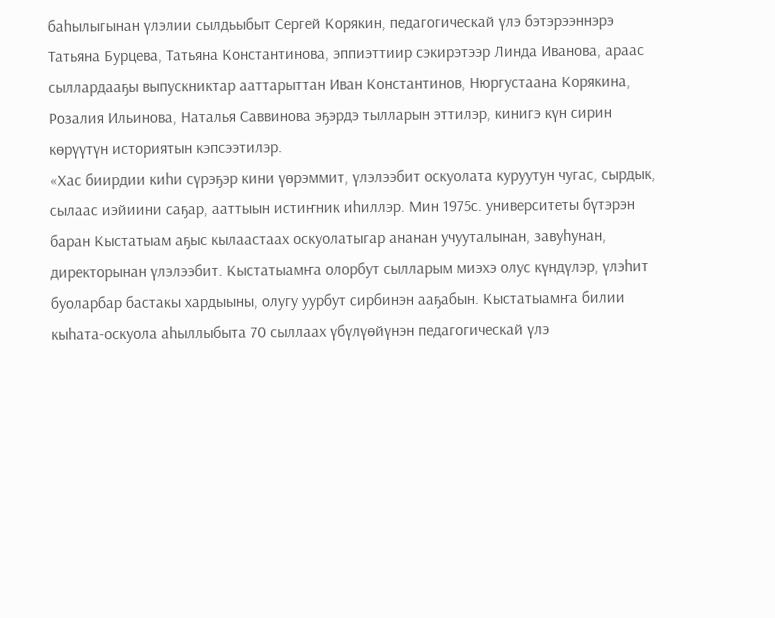баһылыгынан үлэлии сылдьыбыт Сергей Корякин, педагогическай үлэ бэтэрээннэрэ Татьяна Бурцева, Татьяна Константинова, эппиэттиир сэкирэтээр Линда Иванова, араас сыллардааҕы выпускниктар ааттарыттан Иван Константинов, Нюргустаана Корякина, Розалия Ильинова, Наталья Саввинова эҕэрдэ тылларын эттилэр, кинигэ күн сирин көрүүтүн историятын кэпсээтилэр.
«Хас биирдии киһи сүрэҕэр кини үөрэммит, үлэлээбит оскуолата куруутун чугас, сырдык, сылаас иэйиини саҕар, ааттыын истиҥник иһиллэр. Мин 1975с. университеты бүтэрэн баран Кыстатыам аҕыс кылаастаах оскуолатыгар ананан учууталынан, завуһунан, директорынан үлэлээбит. Кыстатыамҥа олорбут сылларым миэхэ олус күндүлэр, үлэһит буоларбар бастакы хардыыны, олугу уурбут сирбинэн ааҕабын. Кыстатыамҥа билии кыһата-оскуола аһыллыбыта 70 сыллаах үбүлүөйүнэн педагогическай үлэ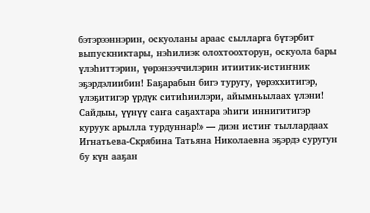бэтэрээннэрин, оскуоланы араас сылларга бүтэрбит выпускниктары, нэһилиэк олохтоохторун, оскуола бары үлэһиттэрин, үөрэнээччилэрин итиитик-истиҥник эҕэрдэлиибин! Баҕарабын бигэ туругу, үөрэххитигэр, үлэҕитигэр үрдүк ситиһиилэри, айымньылаах үлэни! Сайдыы, үүнүү саҥа саҕахтара эһиги иннигитигэр куруук арылла турдуннар!» — диэн истиҥ тыллардаах Игнатьева-Скрябина Татьяна Николаевна эҕэрдэ суругун бу күн ааҕан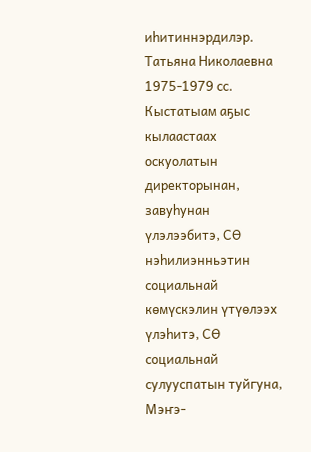иһитиннэрдилэр.
Татьяна Николаевна 1975-1979 сс. Кыстатыам аҕыс кылаастаах оскуолатын директорынан, завуһунан үлэлээбитэ, СӨ нэһилиэнньэтин социальнай көмүскэлин үтүөлээх үлэһитэ, СӨ социальнай сулууспатын туйгуна, Мэҥэ-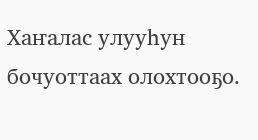Хаҥалас улууһун бочуоттаах олохтооҕо.